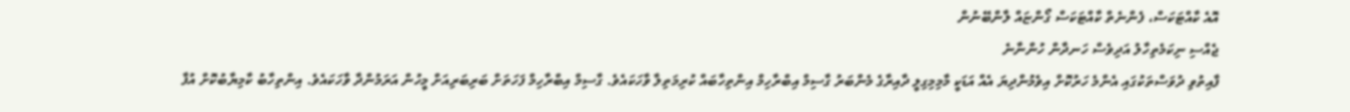އޮއެ ކާއްޓަކަސް، ފެންނެތް ކާއްޓަކަސް ގޯންޏައް ލާންބޭނުން
ޖެއްސި ނިކަމެތިހާލު އަދިވެސް ހަނދާން ހުންނާނެ
ފާއިތުވި ދުވަސްތަކުގައި އެންމެ ހަރުކޮށް އިވެމުންދިޔަ އެއް އަޑަކީ މާމިމިގިލީ ދާއިރާގެ މެންބަރު ގާސިމް އިބްރާހިމް އިންތިހާބައް ކުރިމަތިލާ ވާހަކައެވެ. ގާސިމް އިބްރާހިމް ފަހަތަށް ބަރިބަރިއަށް މީހުން އަރަމުންދާ ވާހަކައެވެ. އިންތިހާބު ކާމިޔާބުކޮށް އުފާ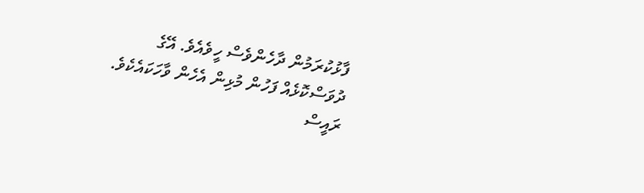ފާޅުކުރަމުން ދާހެންވެސް ހީވެއެވެ. އޭގެ ދުވަސްކޮޅެއް ފަހުން މުޅިން އެހެން ވާހަކައެކެވެ. ރައީސް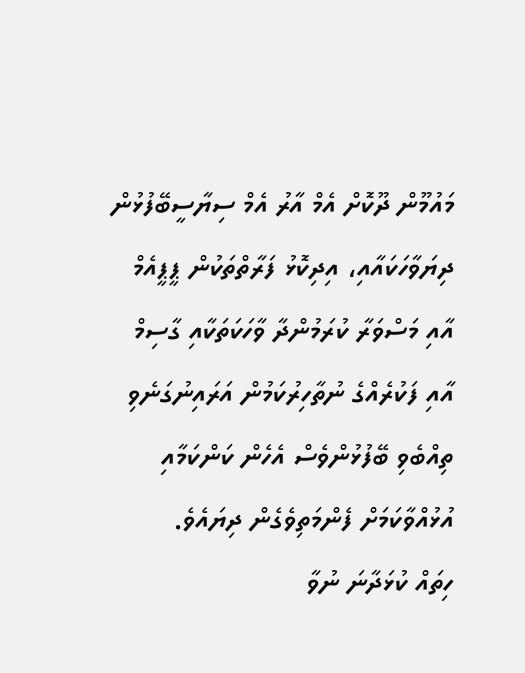މައުމޫން ދޫކޮށް އެމް އާރު އެމް ސިޔާސީބޭފުޅުން ދިޔަވާހަކައާއި، އިދިކޮޅު ފަރާތްތަކުން ޕީޕީއެމް އާއި މަސްވަރާ ކުރަމުންދާ ވާހަކަތަކާއި ގާސިމް އާއި ފަކުރެއްގެ ނުތާހިރުކަމުން އަރައިނުގަނެވި ތިއްބެވި ބޭފުޅުންވެސް އެހެން ކަންކަމާއި އުޅުއްވާކަމަށް ފެންމަތިވެގެން ދިޔައެވެ.
ހިތައް ކުޅަދާނަ ނުވާ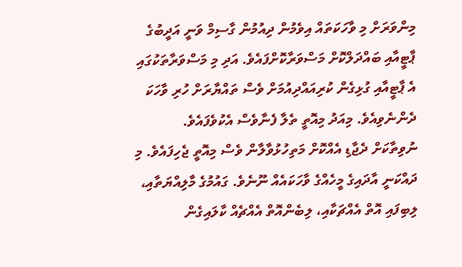މިންވަރަށް މި ވާހަކަތައް އިވެމުން ދިއުމުން ގާސިމް ވަނީ އަދީބުގެ ޕާޓީއާއި ބައްދަލްކޮށް މަސްވަރާކޮށްފައެވެ. އަދި މި މަސްވަރާތަކުގައި އެ ޕާޓީއާއި ގުޅިގެން ކުރިއައްދިއުމަށް ވެސް ތައްޔާރަށް ހުރި ވާހަކަ ދެންނެވިއެވެ. މިއަދު މިއޮތީ ތެލާ ފެނާވެސް އެކުވެފައެވެ. ނުވިތާކަށް ދެޖާޑި އެއްކޮށް މަތިހުޅުވާލާން ވެސް މިއޮތީ ޖެހިފައެވެ. މި ދައްކަނީ އާދައިގެ މީހެއްގެ ވާހަކައެއް ނޫނެވެ. ގައުމުގެ މާލިއްޔަތާއި، ލިބިފައި އޮތް އެއްޗަކާއި، ލިބެންއޮތް އެއްޗެއް ކާލައިގެން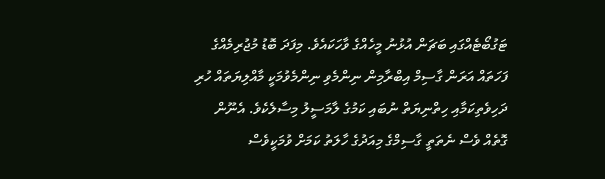ޓަގުބޯޓެއްގައި ބަޗަން އުޅުނު މީހެއްގެ ވާހަކައެވެ. މިފަދަ ބޮޑު މުޖުރިމެއްގެ ފަހަތައް އަރަން ގާސިމް އިބްރާމިން ނިންމެވި ނިންމެވުމަކީ މާއްލިޔަތައް ހުރި ދަހިވެތިކަމާއި ހިތްނިޔަތް ނުބައި ކަމުގެ ލާމަސީލު މިސާލެކެވެ. އެނޫން ގޮތެއް ވެސް ނެތަތީ ގާސިމްގެ މިއަދުގެ ހާލަތު ކަމަށް ވުމަކީވެސް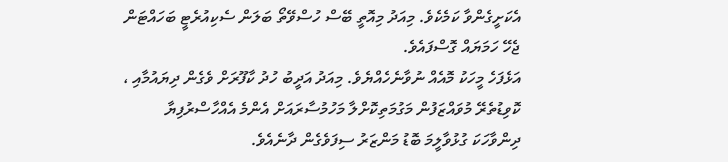އެކަށީގެންވާ ކަމެކެވެ. މިއަދު މިއޮތީ ބޭސް ހުސްވޭތޯ ބަލަން ސެކިއުރެޓީ ބަހައްޓަން ޖެހޭ ހަމަޔައް ގޮސްފައެވެ.
އަޅެފަހެ މީހަކު މޮއެއް ނުވާނެހެއްޔެވެ. މިއަދު އަދީބު ހުދު ކާފޫރަށް ވެގެން ދިޔައުމާއި ، ކޮވިޑުތެރޭ މުވައްޒަފުން މަގުމަތިކޮށްލާ މަހުމުސާރައަށް އެންމެ އެއްހާސްރުފިޔާ ދިންވާހަކަ ގުޅުވާލީމަ ބޮޑު މަންޒަރު ސިފަވެގެން ދާނެއެވެ.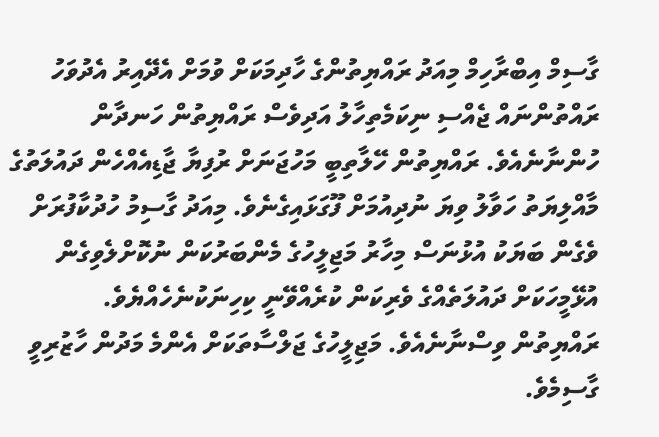ގާސިމް އިބްރާހިމް މިއަދު ރައްޔިތުންގެ ހާދިމަކަށް ވުމަށް އެދޭއިރު އެދުވަހު ރައްތުންނައް ޖެއްސި ނިކަމެތިހާލު އަދިވެސް ރައްޔިތުން ހަނދާން ހުންނާނެއެވެ. ރައްޔިތުން ހޭލާތިބީ މަހުޖަނަށް ރުފިޔާ ޖާޑިއެއްހެން ދައުލަތުގެ މާއްލިޔަތު ހަވާލު ވިޔަ ނުދިއުމަށް ފޫގަޅައިގެނެވެ. މިއަދު ގާސިމު ހުދުކާފުރަށް ވެގެން ބަޔަކު އުޅުނަސް މިހާރު މަޖިލީހުގެ މެންބަރުކަން ނުކޮށްލެވިގެން އުޅޭމީހަކަށް ދައުލަތެއްގެ ވެރިކަން ކުރެއްވޭނީ ކިހިނަކުނެހެއްޔެވެ.
ރައްޔިތުން ވިސްނާނެއެވެ. މަޖިލީހުގެ ޖަލްސާތަކަށް އެންމެ މަދުން ހާޒުރިވީ ގާސިމެވެ.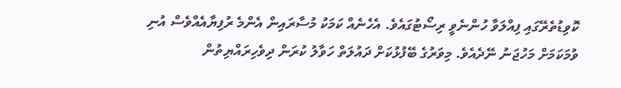ކޮވިޑުތެރޭގައި ފިއްލަވާ ހުންނެވީ ރިސޯޓުގައެވެ. އެހެނެއް ކަމަކު މުސާރައިން އެންމެ ރުފިޔާއެއްވެސް އުނި ވުމަކަމަށް މަހުޖަނު ނޭދެއެވެ. މިވަރުގެ ބޭފުޅުކަށް ދައުލަތް ހަވާލު ކުރަން ދިވެހިރައްޔިތުން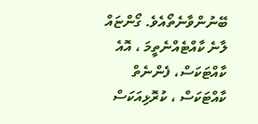ބޭނުންވާނެތޯއެވެ. ގޯންޏައް ލާނެ ކާއްޓެއްނެތީމަ ، އޮއެ ކާއްޓަކަސް، ފެންނެތް ކާއްޓަކަސް ، ކުރޮޅިއަކަސް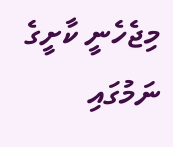މިޖެހެނީ ކާށީގެ ނަމުގައި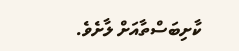ކާށިބަސްތާއަށް ލާށެވެ.